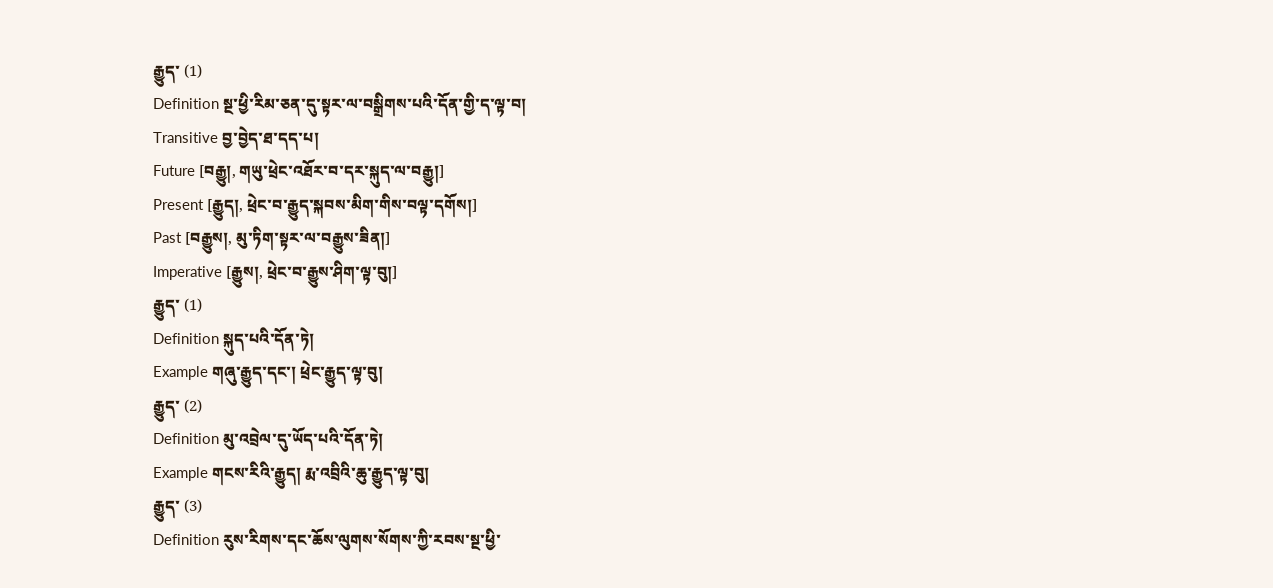རྒྱུད་ (1)
Definition སྔ་ཕྱི་རིམ་ཅན་དུ་སྟར་ལ་བསྒྲིགས་པའི་དོན་གྱི་ད་ལྟ་བ།
Transitive བྱ་བྱེད་ཐ་དད་པ།
Future [བརྒྱུ།, གཡུ་ཕྲེང་འཐོར་བ་དར་སྐུད་ལ་བརྒྱུ།]
Present [རྒྱུད།, ཕྲེང་བ་རྒྱུད་སྐབས་མིག་གིས་བལྟ་དགོས།]
Past [བརྒྱུས།, མུ་ཏིག་སྟར་ལ་བརྒྱུས་ཟིན།]
Imperative [རྒྱུས།, ཕྲེང་བ་རྒྱུས་ཤིག་ལྟ་བུ།]
རྒྱུད་ (1)
Definition སྐུད་པའི་དོན་ཏེ།
Example གཞུ་རྒྱུད་དང་། ཕྲེང་རྒྱུད་ལྟ་བུ།
རྒྱུད་ (2)
Definition མུ་འབྲེལ་དུ་ཡོད་པའི་དོན་ཏེ།
Example གངས་རིའི་རྒྱུད། རྨ་འབྲིའི་ཆུ་རྒྱུད་ལྟ་བུ།
རྒྱུད་ (3)
Definition རུས་རིགས་དང་ཆོས་ལུགས་སོགས་ཀྱི་རབས་སྔ་ཕྱི་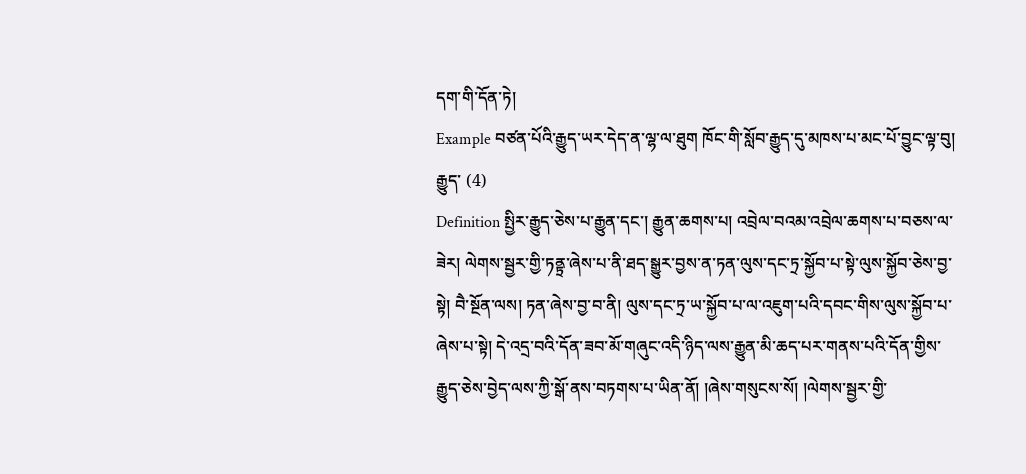དག་གི་དོན་ཏེ།
Example བཙན་པོའི་རྒྱུད་ཡར་དེད་ན་ལྷ་ལ་ཐུག ཁོང་གི་སློབ་རྒྱུད་དུ་མཁས་པ་མང་པོ་བྱུང་ལྟ་བུ།
རྒྱུད་ (4)
Definition སྤྱིར་རྒྱུད་ཅེས་པ་རྒྱུན་དང་། རྒྱུན་ཆགས་པ། འབྲེལ་བའམ་འབྲེལ་ཆགས་པ་བཅས་ལ་ཟེར། ལེགས་སྦྱར་གྱི་ཏནྟྲ་ཞེས་པ་ནི་ཐད་སྒྱུར་བྱས་ན་ཏན་ལུས་དང་ཏྲ་སྐྱོབ་པ་སྟེ་ལུས་སྐྱོབ་ཅེས་བྱ་སྟེ། བཻ་སྔོན་ལས། ཏན་ཞེས་བྱ་བ་ནི། ལུས་དང་ཏྲ་ཡ་སྐྱོབ་པ་ལ་འཇུག་པའི་དབང་གིས་ལུས་སྐྱོབ་པ་ཞེས་པ་སྟེ། དེ་འདྲ་བའི་དོན་ཟབ་མོ་གཞུང་འདི་ཉིད་ལས་རྒྱུན་མི་ཆད་པར་གནས་པའི་དོན་གྱིས་རྒྱུད་ཅེས་བྱེད་ལས་ཀྱི་སྒོ་ནས་བཏགས་པ་ཡིན་ནོ། །ཞེས་གསུངས་སོ། །ལེགས་སྦྱར་གྱི་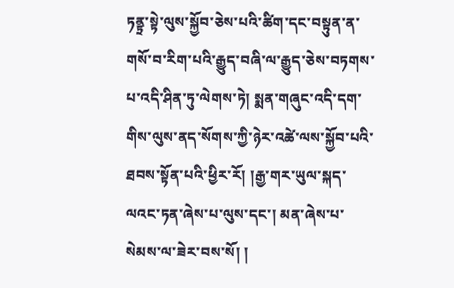ཏནྟྲ་སྟེ་ལུས་སྐྱོབ་ཅེས་པའི་ཚིག་དང་བསྟུན་ན་གསོ་བ་རིག་པའི་རྒྱུད་བཞི་ལ་རྒྱུད་ཅེས་བཏགས་པ་འདི་ཤིན་ཏུ་ལེགས་ཏེ། སྨན་གཞུང་འདི་དག་གིས་ལུས་ནད་སོགས་ཀྱི་ཉེར་འཚེ་ལས་སྐྱོབ་པའི་ཐབས་སྟོན་པའི་ཕྱིར་རོ། །རྒྱ་གར་ཡུལ་སྐད་ལའང་ཏན་ཞེས་པ་ལུས་དང་། མན་ཞེས་པ་སེམས་ལ་ཟེར་བས་སོ། །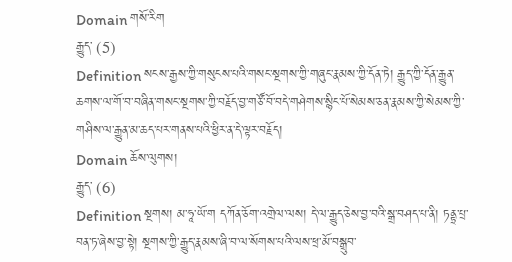Domain གསོ་རིག
རྒྱུད་ (5)
Definition སངས་རྒྱས་ཀྱི་གསུངས་པའི་གསང་སྔགས་ཀྱི་གཞུང་རྣམས་ཀྱི་དོན་ཏེ། རྒྱུད་ཀྱི་དོན་རྒྱུན་ཆགས་ལ་གོ་བ་བཞིན་གསང་སྔགས་ཀྱི་བརྗོད་བྱ་གཙོ་བོ་བདེ་གཤེགས་སྙིང་པོ་སེམས་ཅན་རྣམས་ཀྱི་སེམས་ཀྱི་གཤིས་ལ་རྒྱུན་མ་ཆད་པར་གནས་པའི་ཕྱིར་ན་དེ་ལྟར་བརྗོད།
Domain ཆོས་ལུགས།
རྒྱུད་ (6)
Definition སྔགས། མ་ཧཱ་ཡོ་ག དཀོན་ཅོག་འགྲེལ་ལས། དེ་ལ་རྒྱུད་ཅེས་བྱ་བའི་སྒྲ་བཤད་པ་ནི། ཏནྟྲ་པྲ་བན་ཏ་ཞེས་བྱ་སྟེ། སྔགས་ཀྱི་རྒྱུད་རྣམས་ཞི་བ་ལ་སོགས་པའི་ལས་ཕྲ་མོ་བསྒྲུབ་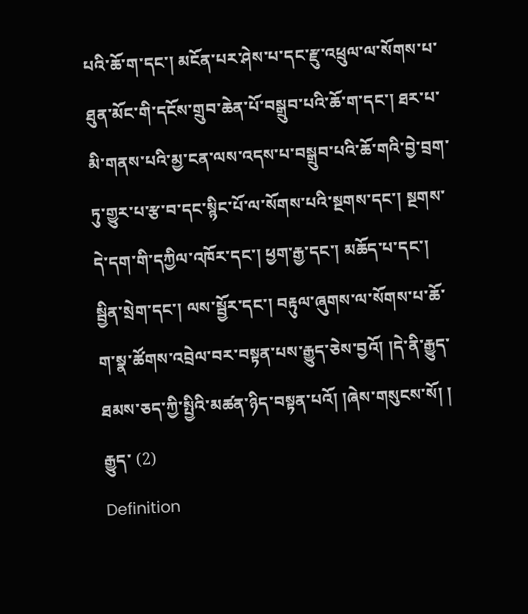པའི་ཆོ་ག་དང་། མངོན་པར་ཤེས་པ་དང་རྫུ་འཕྲུལ་ལ་སོགས་པ་ཐུན་མོང་གི་དངོས་གྲུབ་ཆེན་པོ་བསྒྲུབ་པའི་ཆོ་ག་དང་། ཐར་པ་མི་གནས་པའི་མྱ་ངན་ལས་འདས་པ་བསྒྲུབ་པའི་ཆོ་གའི་བྱེ་བྲག་ཏུ་གྱུར་པ་རྩ་བ་དང་སྙིང་པོ་ལ་སོགས་པའི་སྔགས་དང་། སྔགས་དེ་དག་གི་དཀྱིལ་འཁོར་དང་། ཕྱག་རྒྱ་དང་། མཆོད་པ་དང་། སྦྱིན་སྲེག་དང་། ལས་སྦྱོར་དང་། བརྟུལ་ཞུགས་ལ་སོགས་པ་ཆོ་ག་སྣ་ཚོགས་འབྲེལ་བར་བསྟན་པས་རྒྱུད་ཅེས་བྱའོ། །དེ་ནི་རྒྱུད་ཐམས་ཅད་ཀྱི་སྤྱིའི་མཚན་ཉིད་བསྟན་པའོ། །ཞེས་གསུངས་སོ། །
རྒྱུད་ (2)
Definition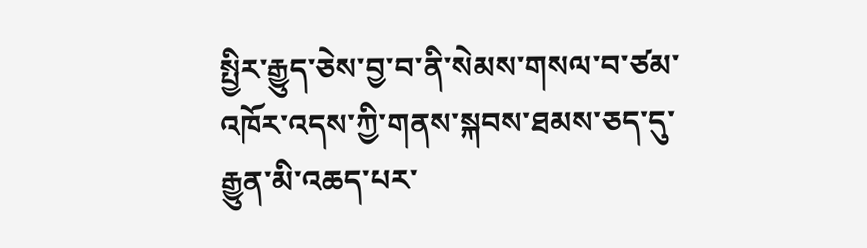སྤྱིར་རྒྱུད་ཅེས་བྱ་བ་ནི་སེམས་གསལ་བ་ཙམ་འཁོར་འདས་ཀྱི་གནས་སྐབས་ཐམས་ཅད་དུ་རྒྱུན་མི་འཆད་པར་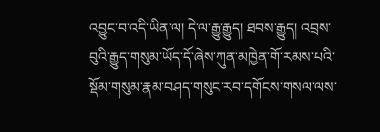འབྱུང་བ་འདི་ཡིན་ལ། དེ་ལ་རྒྱུ་རྒྱུད། ཐབས་རྒྱུད། འབྲས་བུའི་རྒྱུད་གསུམ་ཡོད་དོ་ཞེས་ཀུན་མཁྱེན་གོ་རམས་པའི་སྡོམ་གསུམ་རྣམ་བཤད་གསུང་རབ་དགོངས་གསལ་ལས་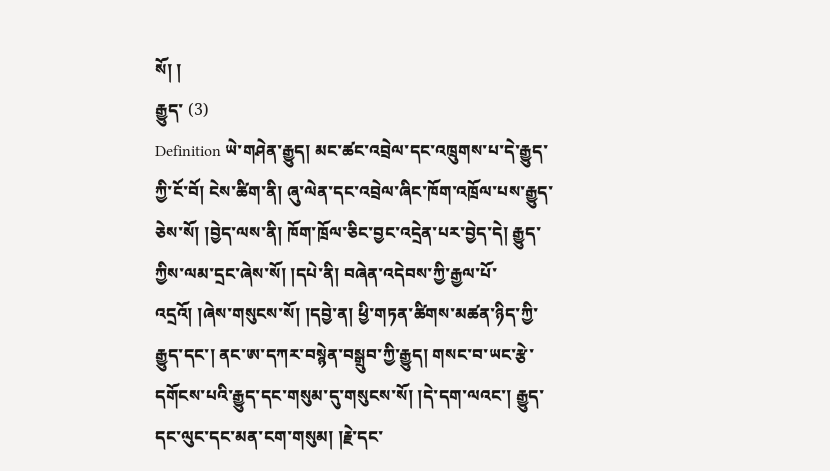སོ། །
རྒྱུད་ (3)
Definition ཡེ་གཤེན་རྒྱུད། མང་ཚང་འབྲེལ་དང་འཁྲུགས་པ་དེ་རྒྱུད་ཀྱི་ངོ་བོ། ངེས་ཚིག་ནི། ཞུ་ལེན་དང་འབྲེལ་ཞིང་ཁོག་འཁྲོལ་པས་རྒྱུད་ཅེས་སོ། །བྱེད་ལས་ནི། ཁོག་ཁྲོལ་ཅིང་བྱང་འདྲེན་པར་བྱེད་དེ། རྒྱུད་ཀྱིས་ལམ་དྲང་ཞེས་སོ། །དཔེ་ནི། བཞེན་འདེབས་ཀྱི་རྒྱལ་པོ་འདྲའོ། །ཞེས་གསུངས་སོ། །དབྱེ་ན། ཕྱི་གཏན་ཚིགས་མཚན་ཉིད་ཀྱི་རྒྱུད་དང་། ནང་ཨ་དཀར་བསྙེན་བསྒྲུབ་ཀྱི་རྒྱུད། གསང་བ་ཡང་རྩེ་དགོངས་པའི་རྒྱུད་དང་གསུམ་དུ་གསུངས་སོ། །དེ་དག་ལའང་། རྒྱུད་དང་ལུང་དང་མན་ངག་གསུམ། །རྗེ་དང་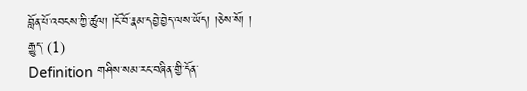བློན་པོ་འབངས་ཀྱི་ཚུལ། །ངོ་བོ་རྣམ་དབྱེ་བྱེད་ལས་ཡོད། །ཅེས་སོ། །
རྒྱུད་ (1)
Definition གཤིས་སམ་རང་བཞིན་གྱི་དོན་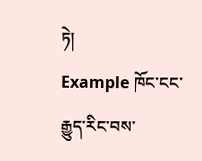ཏེ།
Example ཁོང་ངང་རྒྱུད་རིང་བས་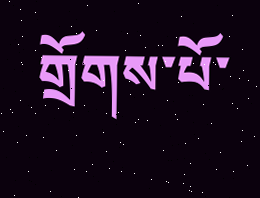གྲོགས་པོ་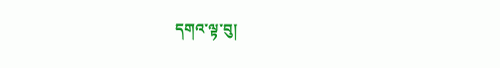དགའ་ལྟ་བུ།